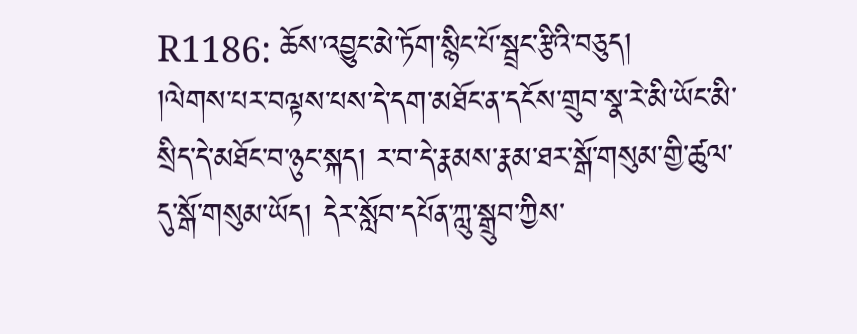R1186: ཆོས་འབྱུང་མེ་ཏོག་སྙིང་པོ་སྦྲང་རྩིའི་བཅུད།
།ལེགས་པར་བལྟས་པས་དེ་དག་མཐོང་ན་དངོས་གྲུབ་སྣ་རེ་མི་ཡོང་མི་སྲིད་དེ་མཐོང་བ་ཉུང་སྐད། ར་བ་དེ་རྣམས་རྣམ་ཐར་སྒོ་གསུམ་གྱི་ཚུལ་དུ་སྒོ་གསུམ་ཡོད། དེར་སློབ་དཔོན་ཀླུ་སྒྲུབ་ཀྱིས་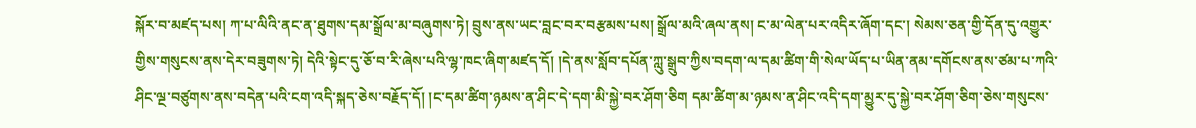སྐོར་བ་མཛད་པས། ཀ་པ་ལིའི་ནང་ན་ཐུགས་དམ་སྒྲོལ་མ་བཞུགས་ཏེ། བྲུས་ནས་ཡང་བླང་བར་བརྩམས་པས། སྒྲོལ་མའི་ཞལ་ནས། ང་མ་ལེན་པར་འདིར་ཞོག་དང་། སེམས་ཅན་གྱི་དོན་དུ་འགྱུར་གྱིས་གསུངས་ནས་དེར་བཟུགས་ཏེ། དེའི་སྟེང་དུ་ཅོ་བ་རི་ཞེས་པའི་ལྷ་ཁང་ཞིག་མཛད་དོ། །དེ་ནས་སློབ་དཔོན་ཀླུ་སྒྲུབ་ཀྱིས་བདག་ལ་དམ་ཚིག་གི་སེལ་ཡོད་པ་ཡིན་ནམ་དགོངས་ནས་ཙམ་པ་ཀའི་ཤིང་ལྔ་བཙུགས་ནས་བདེན་པའི་ངག་འདི་སྐད་ཅེས་བརྗོད་དོ། །ང་དམ་ཚིག་ཉམས་ན་ཤིང་དེ་དག་མི་སྐྱེ་བར་ཤོག་ཅིག དམ་ཚིག་མ་ཉམས་ན་ཤིང་འདི་དག་མྱུར་དུ་སྐྱེ་བར་ཤོག་ཅིག་ཅེས་གསུངས་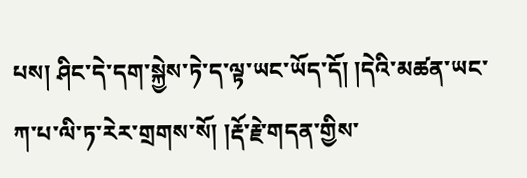པས། ཤིང་དེ་དག་སྐྱེས་ཏེ་ད་ལྟ་ཡང་ཡོད་དོ། །དེའི་མཚན་ཡང་ཀ་པ་ལི་ཏ་རེར་གྲགས་སོ། །རྡོ་རྗེ་གདན་གྱིས་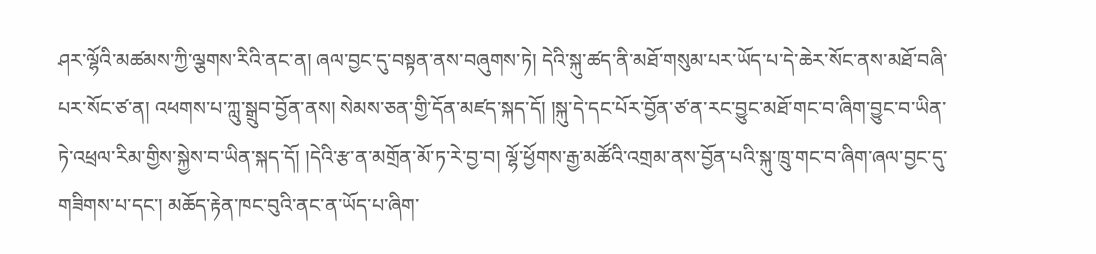ཤར་ལྷོའི་མཚམས་ཀྱི་ལྕགས་རིའི་ནང་ན། ཞལ་བྱང་དུ་བསྟན་ནས་བཞུགས་ཏེ། དེའི་སྐུ་ཚད་ནི་མཐོ་གསུམ་པར་ཡོད་པ་དེ་ཆེར་སོང་ནས་མཐོ་བཞི་པར་སོང་ཙ་ན། འཕགས་པ་ཀླུ་སྒྲུབ་བྱོན་ནས། སེམས་ཅན་གྱི་དོན་མཛད་སྐད་དོ། །སྐུ་དེ་དང་པོར་བྱོན་ཙ་ན་རང་བྱུང་མཐོ་གང་བ་ཞིག་བྱུང་བ་ཡིན་ཏེ་འཕྲལ་རིམ་གྱིས་སྐྱེས་བ་ཡིན་སྐད་དོ། །དེའི་རྩ་ན་མགྲོན་མོ་ཏ་རེ་བྱ་བ། ལྷོ་ཕྱོགས་རྒྱ་མཚོའི་འགྲམ་ནས་བྱོན་པའི་སྐུ་ཁྲུ་གང་བ་ཞིག་ཞལ་བྱང་དུ་གཟིགས་པ་དང་། མཆོད་རྟེན་ཁང་བུའི་ནང་ན་ཡོད་པ་ཞིག་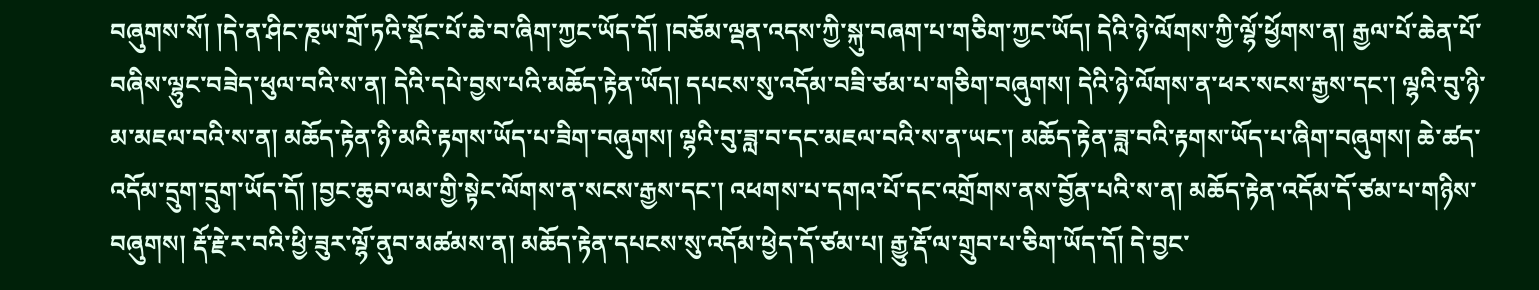བཞུགས་སོ། །དེ་ན་ཤིང་ཎ྄ཡ་གྲོ་ཏའི་སྡོང་པོ་ཆེ་བ་ཞིག་ཀྱང་ཡོད་དོ། །བཅོམ་ལྡན་འདས་ཀྱི་སྐུ་བཞག་པ་གཅིག་ཀྱང་ཡོད། དེའི་ཉེ་ལོགས་ཀྱི་ལྷོ་ཕྱོགས་ན། རྒྱལ་པོ་ཆེན་པོ་བཞིས་ལྷུང་བཟེད་ཕུལ་བའི་ས་ན། དེའི་དཔེ་བྱས་པའི་མཆོད་རྟེན་ཡོད། དཔངས་སུ་འདོམ་བཟི་ཙམ་པ་གཅིག་བཞུགས། དེའི་ཉེ་ལོགས་ན་ཕར་སངས་རྒྱས་དང་། ལྷའི་བུ་ཉི་མ་མཇལ་བའི་ས་ན། མཆོད་རྟེན་ཉི་མའི་རྟགས་ཡོད་པ་ཟིག་བཞུགས། ལྷའི་བུ་ཟླ་བ་དང་མཇལ་བའི་ས་ན་ཡང་། མཆོད་རྟེན་ཟླ་བའི་རྟགས་ཡོད་པ་ཞིག་བཞུགས། ཆེ་ཚད་འདོམ་དྲུག་དྲུག་ཡོད་དོ། །བྱང་ཆུབ་ལམ་གྱི་སྟེང་ལོགས་ན་སངས་རྒྱས་དང་། འཕགས་པ་དགའ་པོ་དང་འགྲོགས་ནས་བྱོན་པའི་ས་ན། མཆོད་རྟེན་འདོམ་དོ་ཙམ་པ་གཉིས་བཞུགས། རྡོ་རྗེ་ར་བའི་ཕྱི་ཟུར་ལྷོ་ནུབ་མཚམས་ན། མཆོད་རྟེན་དཔངས་སུ་འདོམ་ཕྱེད་དོ་ཙམ་པ། རྒྱུ་རྡོ་ལ་གྲུབ་པ་ཅིག་ཡོད་དོ། དེ་བྱང་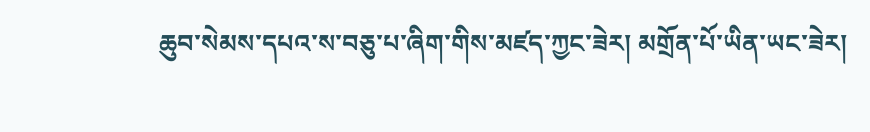ཆུབ་སེམས་དཔའ་ས་བཅུ་པ་ཞིག་གིས་མཛད་ཀྱང་ཟེར། མགྲོན་པོ་ཡིན་ཡང་ཟེར།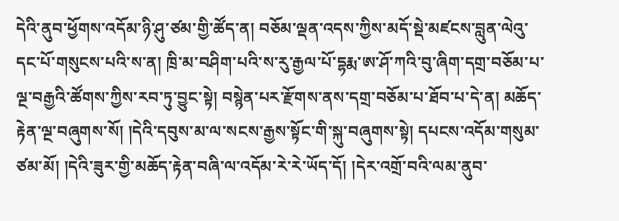དེའི་ནུབ་ཕྱོགས་འདོམ་ཉི་ཤུ་ཙམ་གྱི་ཚོད་ན། བཅོམ་ལྡན་འདས་ཀྱིས་མདོ་སྡེ་མཛངས་བླུན་ལེའུ་དང་པོ་གསུངས་པའི་ས་ན། ཁྲི་མ་བཤིག་པའི་ས་རུ་རྒྱལ་པོ་དྷརྨ་ཨ་ཤོ་ཀའི་བུ་ཞིག་དགྲ་བཅོམ་པ་ལྔ་བརྒྱའི་ཚོགས་ཀྱིས་རབ་ཏུ་བྱུང་སྟེ། བསྙེན་པར་རྫོགས་ནས་དགྲ་བཅོམ་པ་ཐོབ་པ་དེ་ན། མཆོད་རྟེན་ལྔ་བཞུགས་སོ། །དེའི་དབུས་མ་ལ་སངས་རྒྱས་སྟོང་གི་སྐུ་བཞུགས་སྟེ། དཔངས་འདོམ་གསུམ་ཙམ་མོ། །དེའི་ཟུར་གྱི་མཆོད་རྟེན་བཞི་ལ་འདོམ་རེ་རེ་ཡོད་དོ། །དེར་འགྲོ་བའི་ལམ་ནུབ་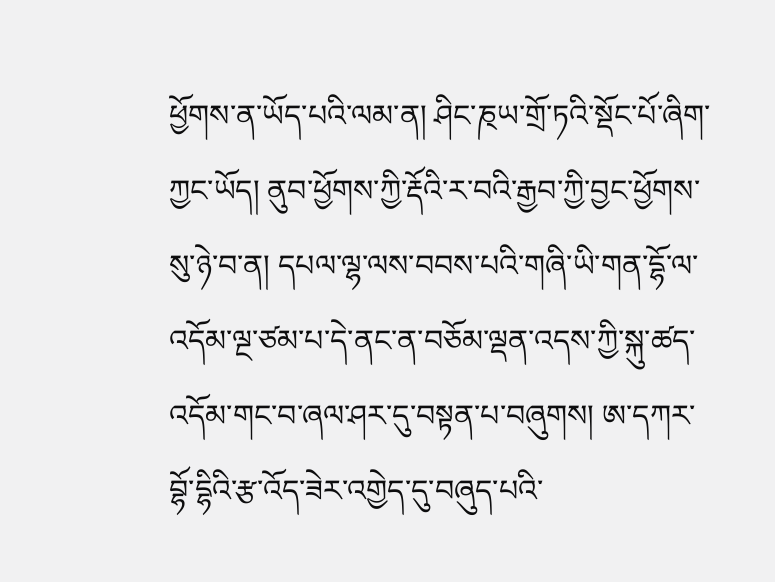ཕྱོགས་ན་ཡོད་པའི་ལམ་ན། ཤིང་ཎ྄ཡ་གྲོ་ཏའི་སྡོང་པོ་ཞིག་ཀྱང་ཡོད། ནུབ་ཕྱོགས་ཀྱི་རྡོའི་ར་བའི་རྒྱབ་ཀྱི་བྱང་ཕྱོགས་སུ་ཉེ་བ་ན། དཔལ་ལྷ་ལས་བབས་པའི་གཞི་ཡི་གན་དྷོ་ལ་འདོམ་ལྔ་ཙམ་པ་དེ་ནང་ན་བཅོམ་ལྡན་འདས་ཀྱི་སྐུ་ཚད་འདོམ་གང་བ་ཞལ་ཤར་དུ་བསྟན་པ་བཞུགས། ཨ་དཀར་བྷོ་དྷིའི་རྩ་འོད་ཟེར་འགྱེད་དུ་བཞུད་པའི་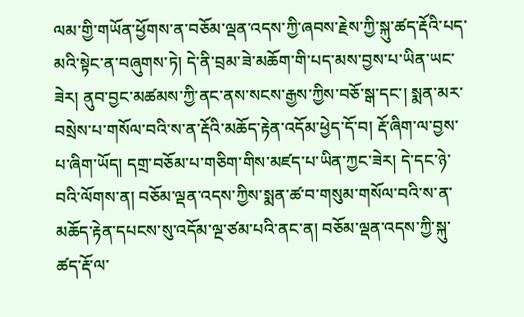ལམ་གྱི་གཡོན་ཕྱོགས་ན་བཅོམ་ལྡན་འདས་ཀྱི་ཞབས་རྗེས་ཀྱི་སྐུ་ཚད་རྡོའི་པད་མའི་སྟེང་ན་བཞུགས་ཏེ། དེ་ནི་བྲམ་ཟེ་མཆོག་གི་པད་མས་བྱས་པ་ཡིན་ཡང་ཟེར། ནུབ་བྱང་མཚམས་ཀྱི་ནང་ནས་སངས་རྒྱས་ཀྱིས་བཅོ་སྒ་དང་། སྨན་མར་བསྲེས་པ་གསོལ་བའི་ས་ན་རྡོའི་མཆོད་རྟེན་འདོམ་ཕྱེད་དོ་བ། རྡོ་ཞིག་ལ་བྱས་པ་ཞིག་ཡོད། དགྲ་བཅོམ་པ་གཅིག་གིས་མཛད་པ་ཡིན་ཀྱང་ཟེར། དེ་དང་ཉེ་བའི་ལོགས་ན། བཅོམ་ལྡན་འདས་ཀྱིས་སྨན་ཚ་བ་གསུམ་གསོལ་བའི་ས་ན་མཆོད་རྟེན་དཔངས་སུ་འདོམ་ལྔ་ཙམ་པའི་ནང་ན། བཅོམ་ལྡན་འདས་ཀྱི་སྐུ་ཚད་རྡོ་ལ་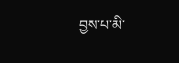བྱས་པ་མི་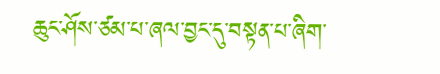ཆུང་ཤོས་ཙམ་པ་ཞལ་བྱང་དུ་བསྟན་པ་ཞིག་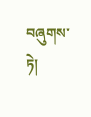བཞུགས་ཏེ།